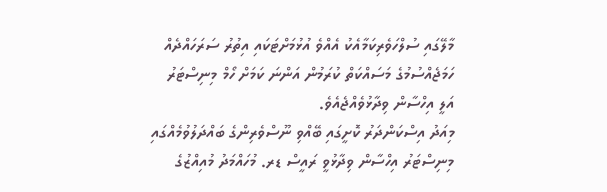މާލޭގައި ސުލްހަވެރިކަމާއެކު އެއްވެ އުޅުމަށްޓަކައި އިތުރު ސަރަހައްދެއް ހަމަޖެއްސުމުގެ މަސައްކަތް ކުރަމުން އަންނަ ކަމަށް ހޯމް މިނިސްޓަރު އަލީ އިހްސާން ވިދާޅުވެއްޖެއެވެ.
މިއަދު އިސްކަންދަރު ކޮށީގައި ބޭއްވި ނޫސްވެރިންގެ ބައްދަލުވުމެއްގައި މިނިސްޓަރު އިހްސާން ވިދާޅުވީ ރައީސް ޑރ. މުހައްމަދު މުއިއްޒުގެ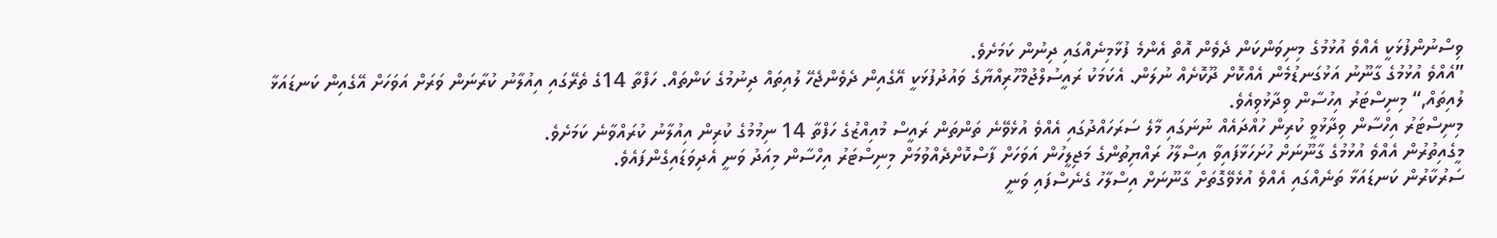ވިސްނުންފުޅަކީ އެއްވެ އުޅުމުގެ މިނިވަންކަން ދެވެން އޮތް އެންމެ ފުޅާމިނެއްގައި ދިނުން ކަމަށެވެ.
”އެއްވެ އުޅުމުގެ ގާނޫނު އަޅުގަނޑުމެން އެއްކޮށް ދޫކޮށެއް ނުލަން. އެކަމަކު ރައީސުލްޖުމްހޫރިއްޔާގެ ވައުދުފުޅަކީ އޭގެއިން ދެވެންޖެހޭ ލުއިތައް ދިނުމުގެ ކަންތައް. ހަފްތާ 14ގެ ތެރޭގައި އިއުލާނު ކުރާނަން ވަރަށް އަވަހަށް އޭގެއިން ކަނޑައަޅާ ލުއިތައް,“ މިނިސްޓަރު އިހުސާން ވިދާޅުވިއެވެ.
މިނިސްޓަރު އިހްސާން ވިދާޅުވީ ކުރިން ހުއްދައެއް ނުނަގައި މާލެ ސަރަހައްދުގައި އެއްވެ އުޅެވޭނެ ތަންތަން ރައީސް މުއިއްޒުގެ ހަފްތާ 14 ނިމުމުގެ ކުރިން އިއުލާނު ކުރައްވާނެ ކަމަށެވެ.
މީގެއިތުރުން އެއްވެ އުޅުމުގެ ގާނޫނަށް ހުށަހަޅާފައިވާ އިސްލާހު ރައްޔިތުންގެ މަޖިލީހުން އަވަހަށް ފާސްކޮށްދެއްވުމަށް މިނިސްޓަރު އިހްސާން މިއަދު ވަނީ އެދިވަޑައިގެންފައެވެ.
ސަރުކާރުން ކަނޑައަޅާ ތަނެއްގައި އެއްވެ އުޅެވޭގޮތަށް ގާނޫނަށް އިސްލާހު ގެނެސްފައި ވަނީ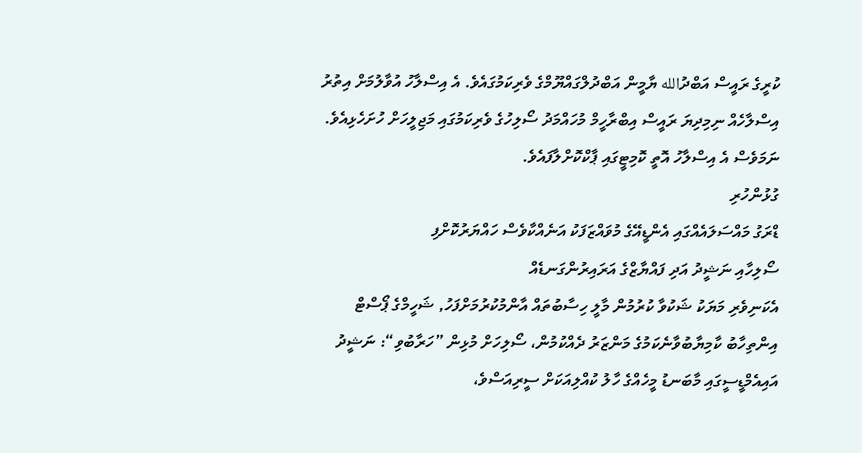ކުރީގެ ރައީސް އަބްދުالله ޔާމީން އަބްދުލްގައްޔޫމްގެ ވެރިކަމުގައެވެ. އެ އިސްލާހު އުވާލުމަށް އިތުރު އިސްލާހެއް ނިމިދިޔަ ރައީސް އިބްރާހީމް މުހައްމަދު ސޯލިހުގެ ވެރިކަމުގައި މަޖިލީހަށް ހުށަހެޅިއެވެ. ނަމަވެސް އެ އިސްލާހު އޮތީ ކޮމިޓީގައި ޕާކްކޮށްލާފައެވެ.
ގުޅުންހުރި
ޑްރަގު މައްސަލައެއްގައި އެންޑީއޭގެ މުވައްޒަފަކު އަނެއްކާވެސް ހައްޔަރުކޮށްފި
ސޯލިހާއި ނަޝީދު އަދި ފައްޔާޒްގެ އަރައިރުންގަނޑެއް
އެކަނިވެރި މަޔަކު ޝަކުވާ ކުރުމުން މާލީ ހިސާބުތައް އާންމުކުރުމަށްފަހު, ޝަހީމްގެ ޕޯސްޓް
އިންތިހާބު ކާމިޔާބުވާނެކަމުގެ މަންޒަރު ދެއްކުމުން، ސޯލިހަށް މުޅިން ”ހަރާބުވި“: ނަޝީދު
އައިއެމްޑީސީގައި މާބަނޑު މީހެއްގެ ހާލު ކުއްލިއަކަށް ސީރިއަސްވެ،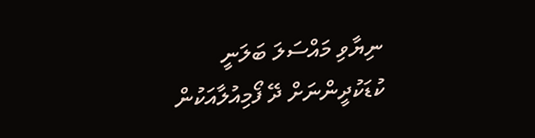ނިޔާވި މައްސަލަ ބަލަނީ
ކުޑަކުދީންނަށް ދޭ ފޯމިއުލާއަކުން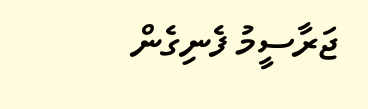ޖަރާސީމު ފެނިގެން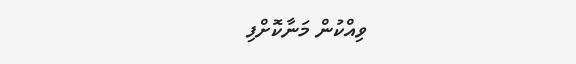ވިއްކުން މަނާކޮށްފި